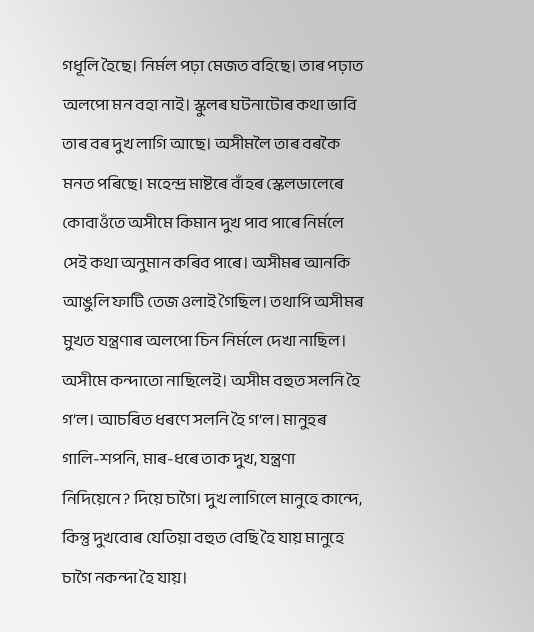গধূলি হৈছে। নির্মল পঢ়া মেজত বহিছে। তাৰ পঢ়াত অলপো মন বহা নাই। স্কুলৰ ঘটনাটোৰ কথা ভাবি তাৰ বৰ দুখ লাগি আছে। অসীমলৈ তাৰ বৰকৈ মনত পৰিছে। মহেন্দ্ৰ মাষ্টৰে বাঁহৰ স্কেলডালেৰে কোবাওঁতে অসীমে কিমান দুখ পাব পাৰে নিৰ্মলে সেই কথা অনুমান কৰিব পাৰে। অসীমৰ আনকি আঙুলি ফাটি তেজ ওলাই গৈছিল। তথাপি অসীমৰ মুখত যন্ত্রণাৰ অলপো চিন নির্মলে দেখা নাছিল। অসীমে কন্দাতো নাছিলেই। অসীম বহুত সলনি হৈ গ’ল। আচৰিত ধৰণে সলনি হৈ গ’ল। মানুহৰ গালি-শপনি, মাৰ-ধৰে তাক দুখ, যন্ত্রণা নিদিয়েনে? দিয়ে চাগৈ। দুখ লাগিলে মানুহে কান্দে, কিন্তু দুখবোৰ যেতিয়া বহুত বেছি হৈ যায় মানুহে চাগৈ নকন্দা হৈ যায়।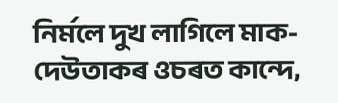নির্মলে দুখ লাগিলে মাক-দেউতাকৰ ওচৰত কান্দে,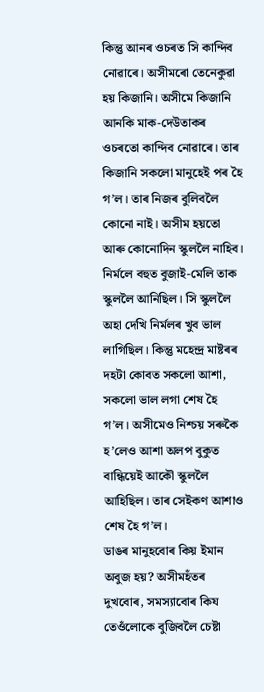কিন্তু আনৰ ওচৰত সি কান্দিব নোৱাৰে। অসীমৰো তেনেকুৱা হয় কিজানি। অসীমে কিজানি আনকি মাক-দেউতাকৰ ওচৰতো কান্দিব নোৱাৰে। তাৰ কিজানি সকলো মানুহেই পৰ হৈ গ’ল। তাৰ নিজৰ বুলিবলৈ কোনো নাই। অসীম হয়তো আৰু কোনোদিন স্কুললৈ নাহিব। নির্মলে বহুত বুজাই-মেলি তাক স্কুললৈ আনিছিল। সি স্কুললৈ অহা দেখি নির্মলৰ খুব ভাল লাগিছিল। কিন্তু মহেন্দ্র মাষ্টৰৰ দহটা কোবত সকলো আশা, সকলো ভাল লগা শেষ হৈ গ’ল। অসীমেও নিশ্চয় সৰুকৈ হ’লেও আশা অলপ বুকুত বান্ধিয়েই আকৌ স্কুললৈ আহিছিল। তাৰ সেইকণ আশাও শেষ হৈ গ’ল।
ডাঙৰ মানুহবোৰ কিয় ইমান অবুজ হয়? অসীমহঁতৰ দুখবোৰ, সমস্যাবোৰ কিয তেওঁলোকে বুজিবলৈ চেষ্টা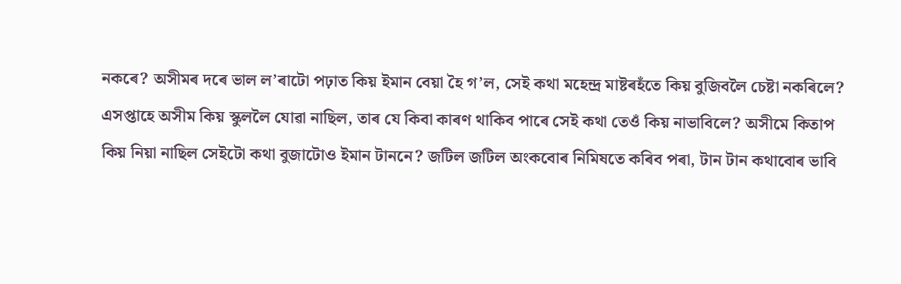নকৰে? অসীমৰ দৰে ভাল ল’ৰাটো পঢ়াত কিয় ইমান বেয়া হৈ গ’ল, সেই কথা মহেন্দ্র মাষ্টৰহঁতে কিয় বুজিবলৈ চেষ্টা নকৰিলে? এসপ্তাহে অসীম কিয় স্কুললৈ যোৱা নাছিল, তাৰ যে কিবা কাৰণ থাকিব পাৰে সেই কথা তেওঁ কিয় নাভাবিলে? অসীমে কিতাপ কিয় নিয়া নাছিল সেইটো কথা বুজাটোও ইমান টাননে? জটিল জটিল অংকবোৰ নিমিষতে কৰিব পৰা, টান টান কথাবোৰ ভাবি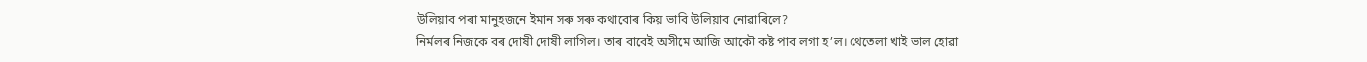উলিয়াব পৰা মানুহজনে ইমান সৰু সৰু কথাবোৰ কিয় ভাবি উলিয়াব নোৱাৰিলে?
নিৰ্মলৰ নিজকে বৰ দোষী দোষী লাগিল। তাৰ বাবেই অসীমে আজি আকৌ কষ্ট পাব লগা হ’ল। থেতেলা খাই ভাল হোৱা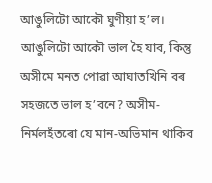আঙুলিটো আকৌ ঘুণীয়া হ’ল। আঙুলিটো আকৌ ভাল হৈ যাব, কিন্তু অসীমে মনত পোৱা আঘাতখিনি বৰ সহজতে ভাল হ’বনে? অসীম-নির্মলহঁতৰো যে মান-অভিমান থাকিব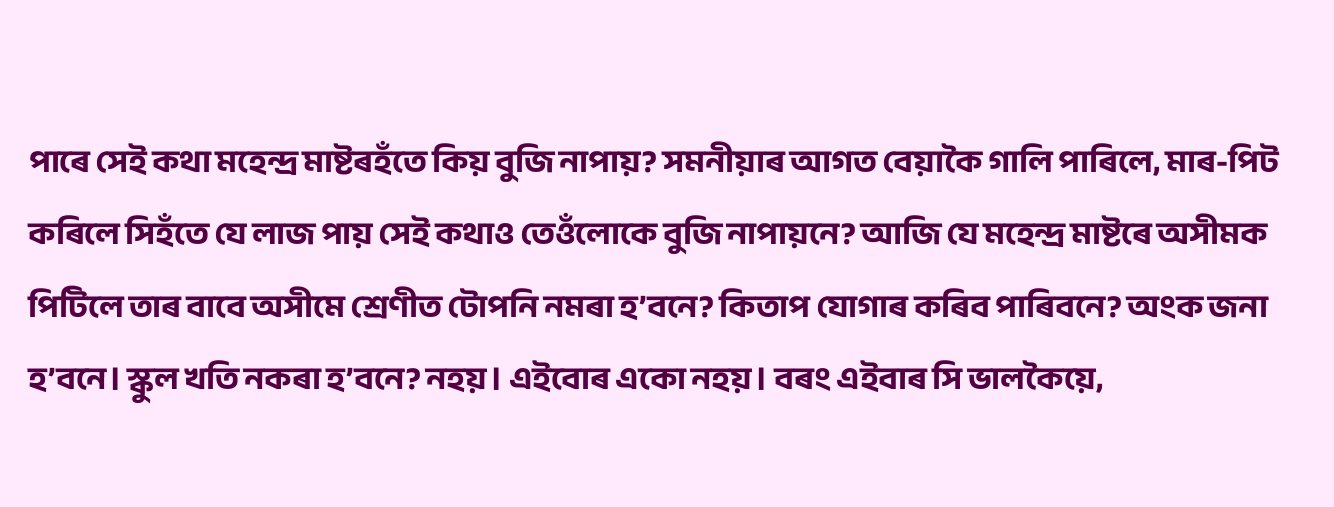পাৰে সেই কথা মহেন্দ্র মাষ্টৰহঁতে কিয় বুজি নাপায়? সমনীয়াৰ আগত বেয়াকৈ গালি পাৰিলে, মাৰ-পিট কৰিলে সিহঁতে যে লাজ পায় সেই কথাও তেওঁলোকে বুজি নাপায়নে? আজি যে মহেন্দ্র মাষ্টৰে অসীমক পিটিলে তাৰ বাবে অসীমে শ্ৰেণীত টোপনি নমৰা হ’বনে? কিতাপ যোগাৰ কৰিব পাৰিবনে? অংক জনা হ’বনে। স্কুল খতি নকৰা হ’বনে? নহয়। এইবোৰ একো নহয়। বৰং এইবাৰ সি ভালকৈয়ে,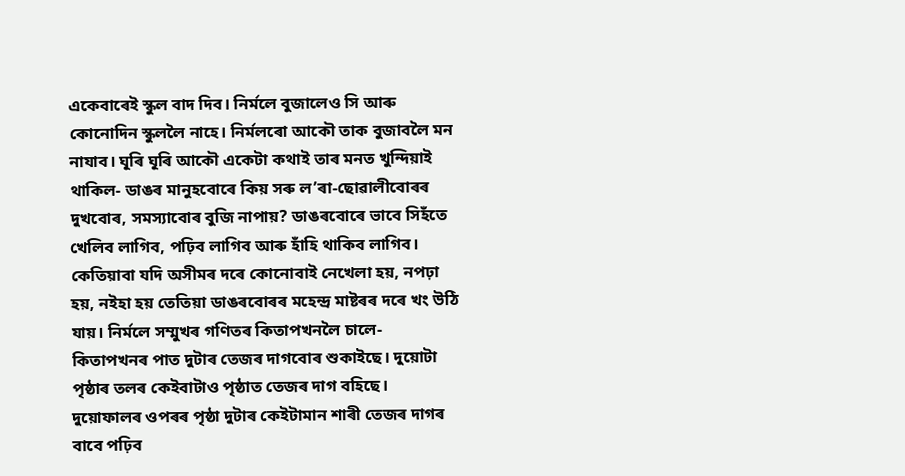একেবাৰেই স্কুল বাদ দিব। নির্মলে বুজালেও সি আৰু কোনোদিন স্কুললৈ নাহে। নির্মলৰো আকৌ তাক বুজাবলৈ মন নাযাব। ঘূৰি ঘূৰি আকৌ একেটা কথাই তাৰ মনত খুন্দিয়াই থাকিল- ডাঙৰ মানুহবোৰে কিয় সৰু ল’ৰা-ছোৱালীবোৰৰ দুখবোৰ, সমস্যাবোৰ বুজি নাপায়? ডাঙৰবোৰে ভাবে সিহঁতে খেলিব লাগিব, পঢ়িব লাগিব আৰু হাঁহি থাকিব লাগিব। কেতিয়াবা যদি অসীমৰ দৰে কোনোবাই নেখেলা হয়, নপঢ়া হয়, নইহা হয় তেতিয়া ডাঙৰবোৰৰ মহেন্দ্ৰ মাষ্টৰৰ দৰে খং উঠি যায়। নির্মলে সম্মুখৰ গণিতৰ কিতাপখনলৈ চালে- কিতাপখনৰ পাত দুটাৰ তেজৰ দাগবোৰ শুকাইছে। দুয়োটা পৃষ্ঠাৰ তলৰ কেইবাটাও পৃষ্ঠাত তেজৰ দাগ বহিছে। দুয়োফালৰ ওপৰৰ পৃষ্ঠা দুটাৰ কেইটামান শাৰী তেজৰ দাগৰ বাবে পঢ়িব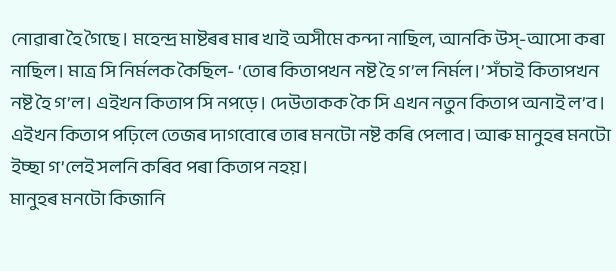নোৱাৰা হৈ গৈছে। মহেন্দ্ৰ মাষ্টৰৰ মাৰ খাই অসীমে কন্দা নাছিল, আনকি উস্-আসো কৰা নাছিল। মাত্র সি নির্মলক কৈছিল- ‘তোৰ কিতাপখন নষ্ট হৈ গ’ল নির্মল।’ সঁচাই কিতাপখন নষ্ট হৈ গ’ল। এইখন কিতাপ সি নপড়ে। দেউতাকক কৈ সি এখন নতুন কিতাপ অনাই ল’ব। এইখন কিতাপ পঢ়িলে তেজৰ দাগবোৰে তাৰ মনটো নষ্ট কৰি পেলাব। আৰু মানুহৰ মনটো ইচ্ছা গ’লেই সলনি কৰিব পৰা কিতাপ নহয়।
মানুহৰ মনটো কিজানি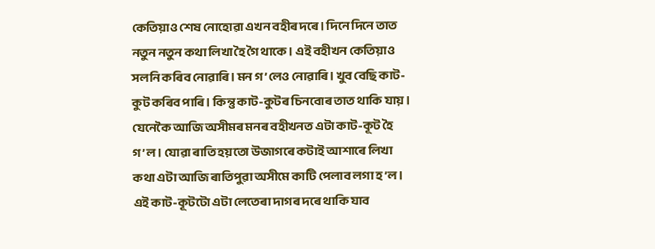কেতিয়াও শেষ নোহোৱা এখন বহীৰ দৰে। দিনে দিনে তাত নতুন নতুন কথা লিখা হৈ গৈ থাকে। এই বহীখন কেতিয়াও সলনি কৰিব নোৱাৰি। মন গ’লেও নোৱাৰি। খুব বেছি কাট-কুট কৰিব পাৰি। কিন্তু কাট-কুটৰ চিনবোৰ তাত থাকি যায়। যেনেকৈ আজি অসীমৰ মনৰ বহীখনত এটা কাট-কূট হৈ গ’ল। যোৱা ৰাতি হয়তো উজাগৰে কটাই আশাৰে লিখা কথা এটা আজি ৰাতিপুৱা অসীমে কাটি পেলাব লগা হ’ল। এই কাট-কূটটো এটা লেতেৰা দাগৰ দৰে থাকি যাব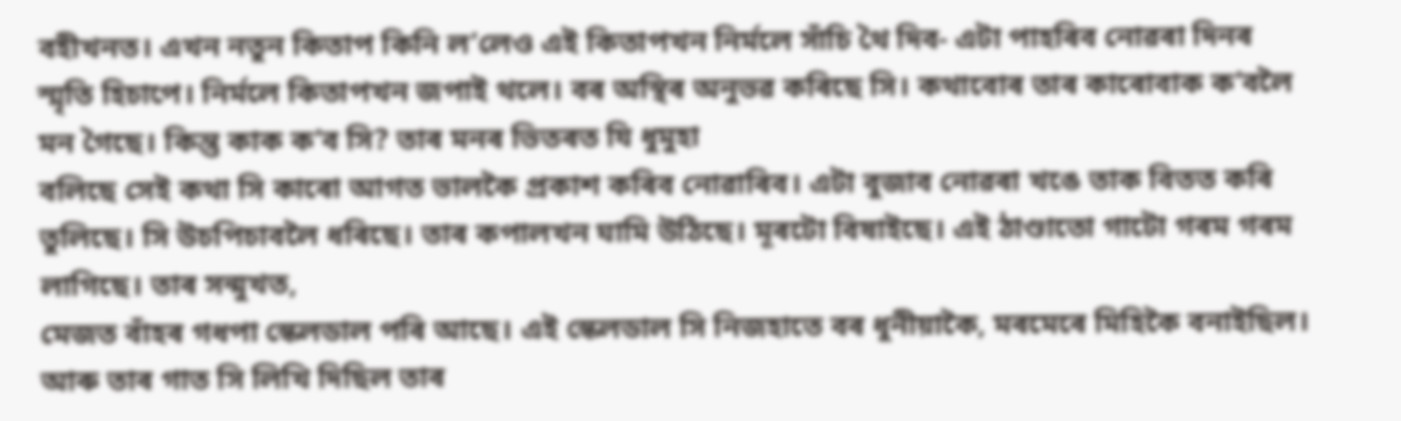বহীখনত। এখন নতুন কিতাপ কিনি ল’লেও এই কিতাপখন নির্মলে সাঁচি থৈ দিব- এটা পাহৰিব নোৱৰা দিনৰ স্মৃতি হিচাপে। নির্মলে কিতাপখন জপাই থলে। বৰ অস্থিৰ অনুভৱ কৰিছে সি। কথাবোৰ তাৰ কাৰোবাক ক’বলৈ মন গৈছে। কিন্তু কাক ক’ব সি? তাৰ মনৰ ভিতৰত যি ধুমুহা
বলিছে সেই কথা সি কাৰো আগত ভালকৈ প্ৰকাশ কৰিব নোৱাৰিব। এটা বুজাব নোৱৰা খঙে তাক বিতত কৰি তুলিছে। সি উচপিচাবলৈ ধৰিছে। তাৰ কপালখন ঘামি উঠিছে। মূৰটো বিষাইছে। এই ঠাণ্ডাতো গাটো গৰম গৰম লাগিছে। তাৰ সন্মুখত,
মেজত বাঁহৰ গধপা স্কেলডাল পৰি আছে। এই স্কেলডাল সি নিজহাতে বৰ ধুনীয়াকৈ, মৰমেৰে মিহিকৈ বনাইছিল। আৰু তাৰ গাত সি লিখি দিছিল তাৰ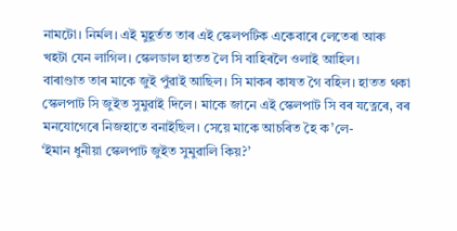নামটো। নির্মল। এই মুহূৰ্তত তাৰ এই স্কেলপটিক একেবাৰে লেতেৰা আৰু খহটা যেন লাগিল। স্কেলডাল হাতত লৈ সি বাহিৰলৈ ওলাই আহিল।
বাৰাণ্ডাত তাৰ মাকে জুই পুঁৱাই আছিল। সি মাকৰ কাষত গৈ বহিল। হাতত থকা স্কেলপাট সি জুইত সুমুৱাই দিলে। মাকে জানে এই স্কেলপাট সি বৰ যত্নেৰে, বৰ মনযোগেৰে নিজহাতে বনাইছিল। সেয়ে মাকে আচৰিত হৈ ক’লে-
‘ইমান ধুনীয়া স্কেলপাট জুইত সুমুৱালি কিয়?’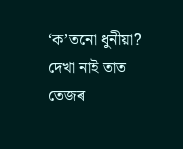‘ক’তনো ধুনীয়া? দেখা নাই তাত তেজৰ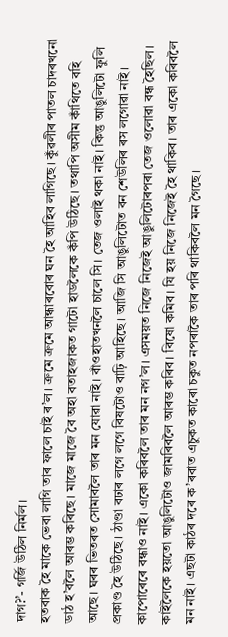দাগ?’- গর্জি উঠিল নির্মল।
হতবাক হৈ মাকে ভেবা লাগি তাৰ ফালে চাই ৰ’ল। ক্রমে ক্রমে আন্ধাৰবোৰ ঘন হৈ আহিব লাগিছে। কুঁৱলীৰ পাতল চাদৰখনো ডাঠ হ’বলৈ আৰম্ভ কৰিছে। মাজে মাজে বৈ অহা বতাহজাকত গাটো হাডলৈকে কঁপি উঠিছে। তথাপি অসীম কাঁথিতে বহি আছে। ঘৰৰ ভিতৰত সোমাবলৈ তাৰ মন যোৱা নাই। বাঁওহাতখনলৈ চালে সি। তেজ ওলাই থকা নাই। কিন্তু আঙুলিটো ফুলি প্রকাণ্ড হৈ উঠিছে। ঠাণ্ডা বঢাৰ লগে লগে বিষটোও বাঢ়ি আহিছে। আজি সি আঙুলিটোত বন শেউলিৰ ৰস লগোৱা নাই। কাপোৰেৰে বন্ধাও নাই। একো কৰিবলৈ তাৰ মন নগ’ল। এসময়ত নিজে নিজেই আঙুলিটোৰপৰা তেজ ওলোৱা বন্ধ হৈছিল। কাইলৈকে হয়তো আঙুলিটোও জামৰিবলৈ আৰম্ভ কৰিব। বিষো কমিব। যি হয় নিজে নিজেই হৈ থাকিব। তাৰ একো কৰিবলৈ মন নাই। এছটা কাঠৰ দৰে ক’ৰবাত এচুকত কাৰো চকুত নপৰাকৈ তাৰ পৰি থাকিবলৈ মন গৈছে।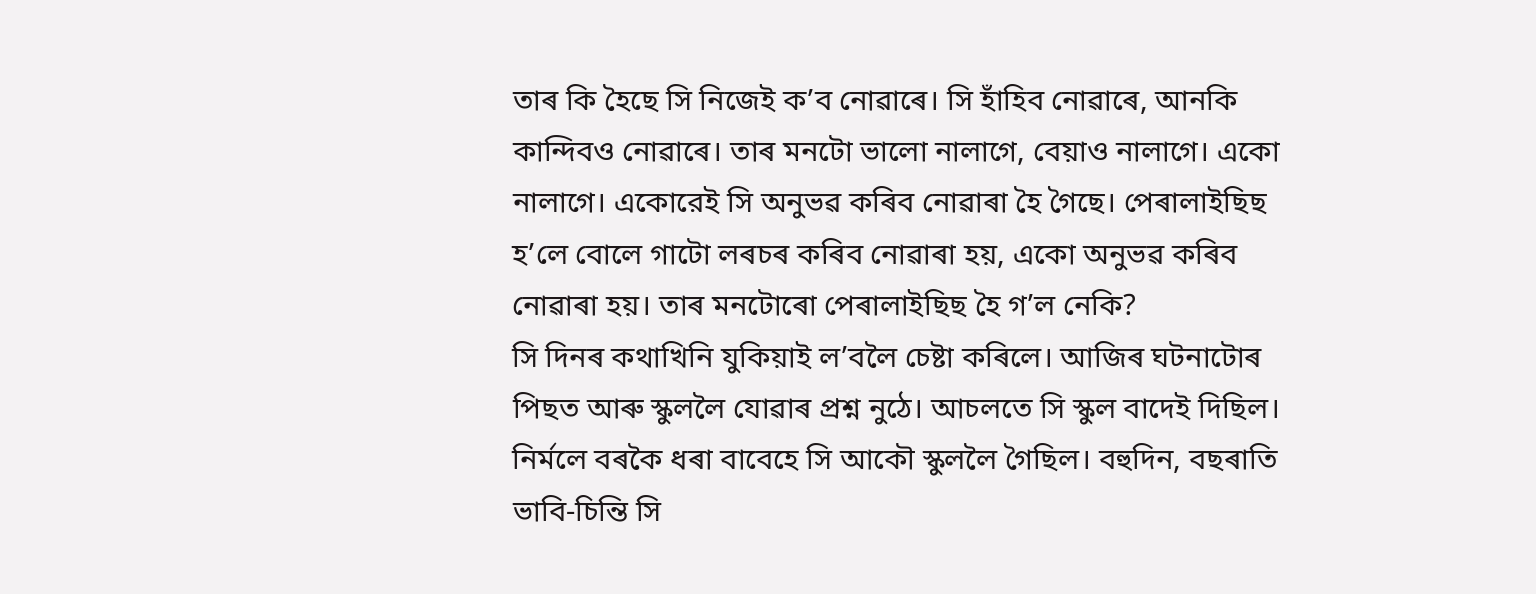তাৰ কি হৈছে সি নিজেই ক’ব নোৱাৰে। সি হাঁহিব নোৱাৰে, আনকি কান্দিবও নোৱাৰে। তাৰ মনটো ভালো নালাগে, বেয়াও নালাগে। একো নালাগে। একোরেই সি অনুভৱ কৰিব নোৱাৰা হৈ গৈছে। পেৰালাইছিছ হ’লে বোলে গাটো লৰচৰ কৰিব নোৱাৰা হয়, একো অনুভৱ কৰিব নোৱাৰা হয়। তাৰ মনটোৰো পেৰালাইছিছ হৈ গ’ল নেকি?
সি দিনৰ কথাখিনি যুকিয়াই ল’বলৈ চেষ্টা কৰিলে। আজিৰ ঘটনাটোৰ পিছত আৰু স্কুললৈ যোৱাৰ প্রশ্ন নুঠে। আচলতে সি স্কুল বাদেই দিছিল। নির্মলে বৰকৈ ধৰা বাবেহে সি আকৌ স্কুললৈ গৈছিল। বহুদিন, বছৰাতি ভাবি-চিন্তি সি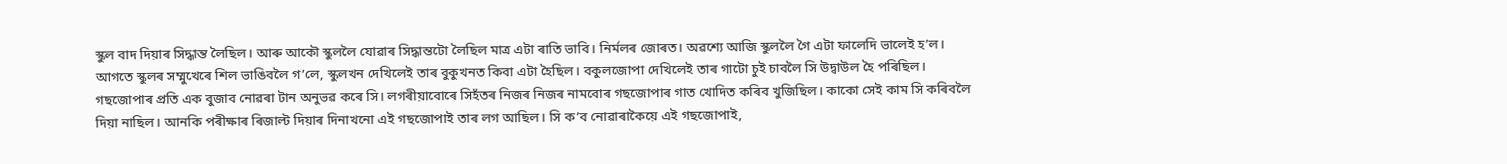স্কুল বাদ দিয়াৰ সিদ্ধান্ত লৈছিল। আৰু আকৌ স্কুললৈ যোৱাৰ সিদ্ধান্তটো লৈছিল মাত্র এটা ৰাতি ভাবি। নির্মলৰ জোৰত। অৱশ্যে আজি স্কুললৈ গৈ এটা ফালেদি ভালেই হ’ল। আগতে স্কুলৰ সম্মুখেৰে শিল ভাঙিবলৈ গ’লে, স্কুলখন দেখিলেই তাৰ বুকুখনত কিবা এটা হৈছিল। বকুলজোপা দেখিলেই তাৰ গাটো চুই চাবলৈ সি উদ্বাউল হৈ পৰিছিল। গছজোপাৰ প্রতি এক বুজাব নোৱৰা টান অনুভৱ কৰে সি। লগৰীয়াবোৰে সিহঁতৰ নিজৰ নিজৰ নামবোৰ গছজোপাৰ গাত খোদিত কৰিব খুজিছিল। কাকো সেই কাম সি কৰিবলৈ দিয়া নাছিল। আনকি পৰীক্ষাৰ ৰিজাল্ট দিয়াৰ দিনাখনো এই গছজোপাই তাৰ লগ আছিল। সি ক’ব নোৱাৰাকৈয়ে এই গছজোপাই,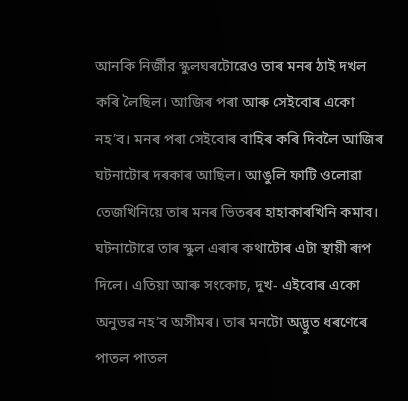আনকি নির্জীর স্কুলঘৰটোৱেও তাৰ মনৰ ঠাই দখল কৰি লৈছিল। আজিৰ পৰা আৰু সেইবোৰ একো নহ’ব। মনৰ পৰা সেইবোৰ বাহিৰ কৰি দিবলৈ আজিৰ ঘটনাটোৰ দৰকাৰ আছিল। আঙুলি ফাটি ওলোৱা তেজখিনিয়ে তাৰ মনৰ ভিতৰৰ হাহাকাৰখিনি কমাব। ঘটনাটোৱে তাৰ স্কুল এৰাৰ কথাটোৰ এটা স্থায়ী ৰূপ দিলে। এতিয়া আৰু সংকোচ, দুখ- এইবোৰ একো অনুভৱ নহ’ব অসীমৰ। তাৰ মনটো অদ্ভুত ধৰণেৰে পাতল পাতল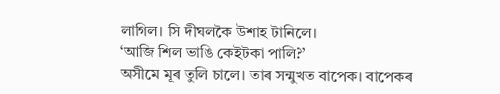লাগিল। সি দীঘলকৈ উশাহ টানিলে।
‘আজি শিল ভাঙি কেইটকা পালি?’
অসীমে মূৰ তুলি চালে। তাৰ সন্মুখত বাপেক। বাপেকৰ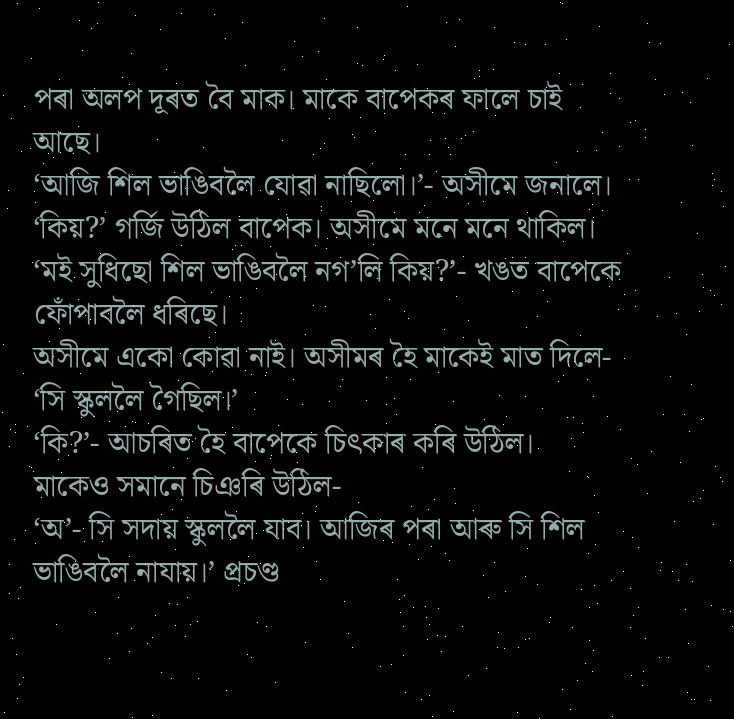পৰা অলপ দূৰত বৈ মাক। মাকে বাপেকৰ ফালে চাই আছে।
‘আজি শিল ভাঙিবলৈ যোৱা নাছিলো।’- অসীমে জনালে।
‘কিয়?’ গর্জি উঠিল বাপেক। অসীমে মনে মনে থাকিল।
‘মই সুধিছো শিল ভাঙিবলৈ নগ’লি কিয়?’- খঙত বাপেকে ফোঁপাবলৈ ধৰিছে।
অসীমে একো কোৱা নাই। অসীমৰ হৈ মাকেই মাত দিলে-
‘সি স্কুললৈ গৈছিল।’
‘কি?’- আচৰিত হৈ বাপেকে চিৎকাৰ কৰি উঠিল।
মাকেও সমানে চিঞৰি উঠিল-
‘অ’- সি সদায় স্কুললৈ যাব। আজিৰ পৰা আৰু সি শিল ভাঙিবলৈ নাযায়।’ প্রচণ্ড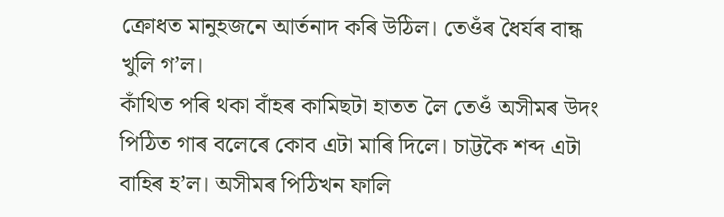ক্রোধত মানুহজনে আর্তনাদ কৰি উঠিল। তেওঁৰ ধৈৰ্যৰ বান্ধ খুলি গ’ল।
কাঁথিত পৰি থকা বাঁহৰ কামিছটা হাতত লৈ তেওঁ অসীমৰ উদং পিঠিত গাৰ বলেৰে কোব এটা মাৰি দিলে। চাট্টকৈ শব্দ এটা বাহিৰ হ’ল। অসীমৰ পিঠিখন ফালি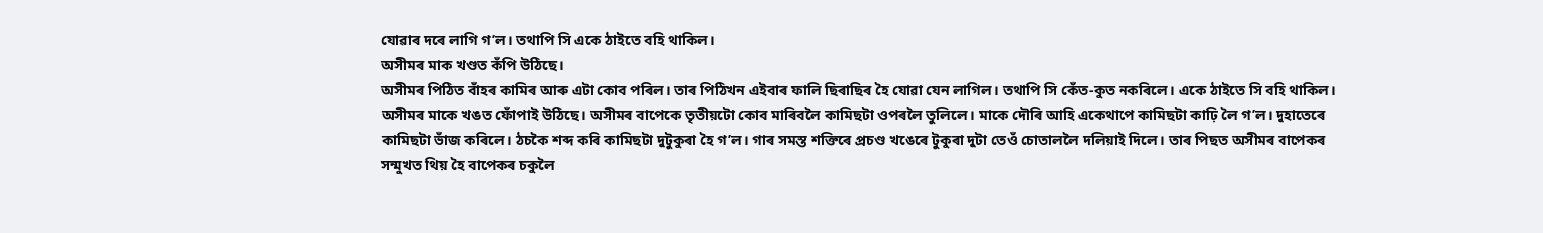যোৱাৰ দৰে লাগি গ’ল। তথাপি সি একে ঠাইতে বহি থাকিল।
অসীমৰ মাক খণ্ডত কঁপি উঠিছে।
অসীমৰ পিঠিত বাঁহৰ কামিৰ আৰু এটা কোব পৰিল। তাৰ পিঠিখন এইবাৰ ফালি ছিৰাছিৰ হৈ যোৱা যেন লাগিল। তথাপি সি কেঁত-কুত নকৰিলে। একে ঠাইতে সি বহি থাকিল।
অসীমৰ মাকে খঙত ফোঁপাই উঠিছে। অসীমৰ বাপেকে তৃতীয়টো কোব মাৰিবলৈ কামিছটা ওপৰলৈ তুলিলে। মাকে দৌৰি আহি একেথাপে কামিছটা কাঢ়ি লৈ গ’ল। দুহাতেৰে কামিছটা ভাঁজ কৰিলে। ঠচকৈ শব্দ কৰি কামিছটা দুটুকুৰা হৈ গ’ল। গাৰ সমস্ত শক্তিৰে প্ৰচণ্ড খঙেৰে টুকুৰা দুটা তেওঁ চোতাললৈ দলিয়াই দিলে। তাৰ পিছত অসীমৰ বাপেকৰ সন্মুখত থিয় হৈ বাপেকৰ চকুলৈ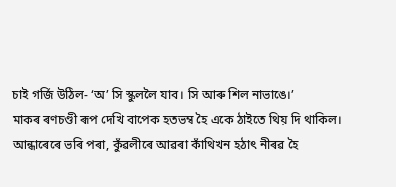চাই গর্জি উঠিল- ‘অ’ সি স্কুললৈ যাব। সি আৰু শিল নাভাঙে।’
মাকৰ ৰণচণ্ডী ৰূপ দেখি বাপেক হতভম্ব হৈ একে ঠাইতে থিয় দি থাকিল।
আন্ধাৰেৰে ভৰি পৰা, কুঁৱলীৰে আৱৰা কাঁথিখন হঠাৎ নীৰৱ হৈ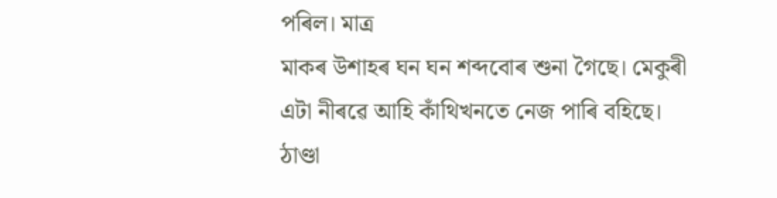পৰিল। মাত্র
মাকৰ উশাহৰ ঘন ঘন শব্দবোৰ শুনা গৈছে। মেকুৰী এটা নীৰৱে আহি কাঁথিখনতে নেজ পাৰি বহিছে। ঠাণ্ডা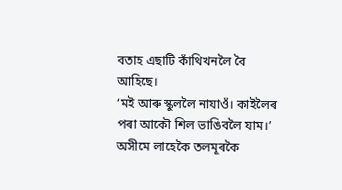বতাহ এছাটি কাঁথিখনলৈ বৈ আহিছে।
‘মই আৰু স্কুললৈ নাযাওঁ। কাইলৈৰ পৰা আকৌ শিল ভাঙিবলৈ যাম।’ অসীমে লাহেকৈ তলমূৰকৈ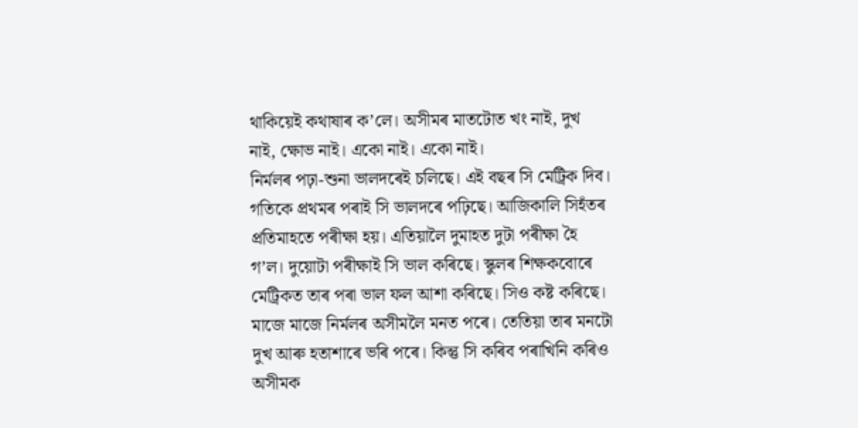থাকিয়েই কথাষাৰ ক’লে। অসীমৰ মাতটোত খং নাই, দুখ নাই, ক্ষোভ নাই। একো নাই। একো নাই।
নির্মলৰ পঢ়া-শুনা ভালদৰেই চলিছে। এই বছৰ সি মেট্রিক দিব। গতিকে প্রথমৰ পৰাই সি ভালদৰে পঢ়িছে। আজিকালি সিহঁতৰ প্ৰতিমাহতে পৰীক্ষা হয়। এতিয়ালৈ দুমাহত দুটা পৰীক্ষা হৈ গ’ল। দুয়োটা পৰীক্ষাই সি ভাল কৰিছে। স্কুলৰ শিক্ষকবোৰে মেট্ৰিকত তাৰ পৰা ভাল ফল আশা কৰিছে। সিও কষ্ট কৰিছে।
মাজে মাজে নির্মলৰ অসীমলৈ মনত পৰে। তেতিয়া তাৰ মনটো দুখ আৰু হতাশাৰে ভৰি পৰে। কিন্তু সি কৰিব পৰাখিনি কৰিও অসীমক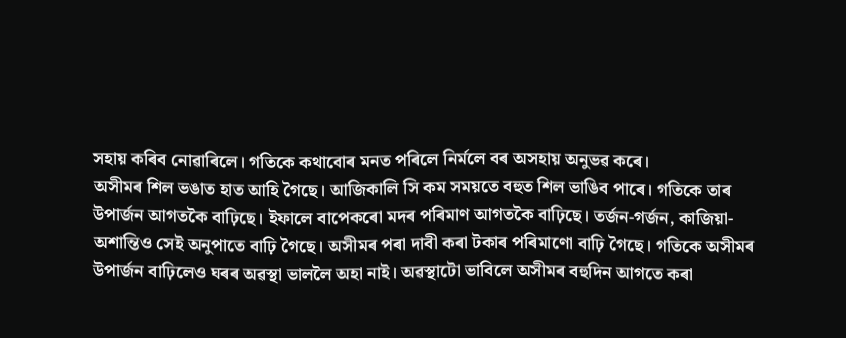সহায় কৰিব নোৱাৰিলে। গতিকে কথাবোৰ মনত পৰিলে নির্মলে বৰ অসহায় অনুভৱ কৰে।
অসীমৰ শিল ভঙাত হাত আহি গৈছে। আজিকালি সি কম সময়তে বহুত শিল ভাঙিব পাৰে। গতিকে তাৰ উপাৰ্জন আগতকৈ বাঢ়িছে। ইফালে বাপেকৰো মদৰ পৰিমাণ আগতকৈ বাঢ়িছে। তর্জন-গর্জন, কাজিয়া-অশান্তিও সেই অনুপাতে বাঢ়ি গৈছে। অসীমৰ পৰা দাবী কৰা টকাৰ পৰিমাণো বাঢ়ি গৈছে। গতিকে অসীমৰ উপার্জন বাঢ়িলেও ঘৰৰ অৱস্থা ভাললৈ অহা নাই। অৱস্থাটো ভাবিলে অসীমৰ বহুদিন আগতে কৰা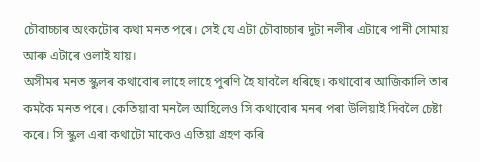চৌবাচ্চাৰ অংকটোৰ কথা মনত পৰে। সেই যে এটা চৌবাচ্চাৰ দুটা নলীৰ এটাৰে পানী সোমায় আৰু এটাৰে ওলাই যায়।
অসীমৰ মনত স্কুলৰ কথাবোৰ লাহে লাহে পুৰণি হৈ যাবলৈ ধৰিছে। কথাবোৰ আজিকালি তাৰ কমকৈ মনত পৰে। কেতিয়াবা মনলৈ আহিলেও সি কথাবোৰ মনৰ পৰা উলিয়াই দিবলৈ চেষ্টা কৰে। সি স্কুল এৰা কথাটো মাকেও এতিয়া গ্ৰহণ কৰি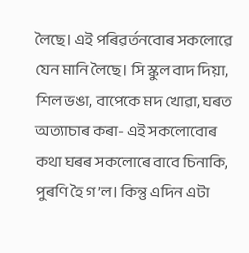লৈছে। এই পৰিৱৰ্তনবোৰ সকলোৱে যেন মানি লৈছে। সি স্কুল বাদ দিয়া, শিল ভঙা, বাপেকে মদ খোৱা, ঘৰত অত্যাচাৰ কৰা- এই সকলোবোৰ কথা ঘৰৰ সকলোৰে বাবে চিনাকি, পুৰণি হৈ গ’ল। কিন্তু এদিন এটা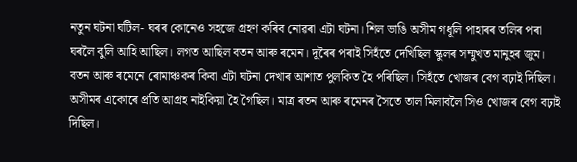নতুন ঘটনা ঘটিল- ঘৰৰ কোনেও সহজে গ্রহণ কৰিব নোৱৰা এটা ঘটনা। শিল ভাঙি অসীম গধূলি পাহাৰৰ তলিৰ পৰা ঘৰলৈ বুলি আহি আছিল। লগত আছিল বতন আৰু ৰমেন। দূৰৈৰ পৰাই সিহঁতে দেখিছিল স্কুলৰ সম্মুখত মানুহৰ জুম। বতন আৰু ৰমেনে ৰোমাঞ্চকৰ কিবা এটা ঘটনা দেখাৰ আশাত পুলকিত হৈ পৰিছিল। সিহঁতে খোজৰ বেগ বঢ়াই দিছিল। অসীমৰ একোৰে প্ৰতি আগ্ৰহ নাইকিয়া হৈ গৈছিল। মাত্ৰ ৰতন আৰু ৰমেনৰ সৈতে তাল মিলাবলৈ সিও খোজৰ বেগ বঢ়াই দিছিল।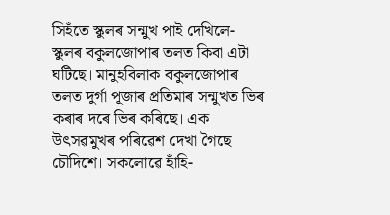সিহঁতে স্কুলৰ সন্মুখ পাই দেখিলে- স্কুলৰ বকুলজোপাৰ তলত কিবা এটা ঘটিছে। মানুহবিলাক বকুলজোপাৰ তলত দুর্গা পূজাৰ প্ৰতিমাৰ সন্মুখত ভিৰ কৰাৰ দৰে ভিৰ কৰিছে। এক উৎসৱমুখৰ পৰিৱেশ দেখা গৈছে চৌদিশে। সকলোৱে হাঁহি-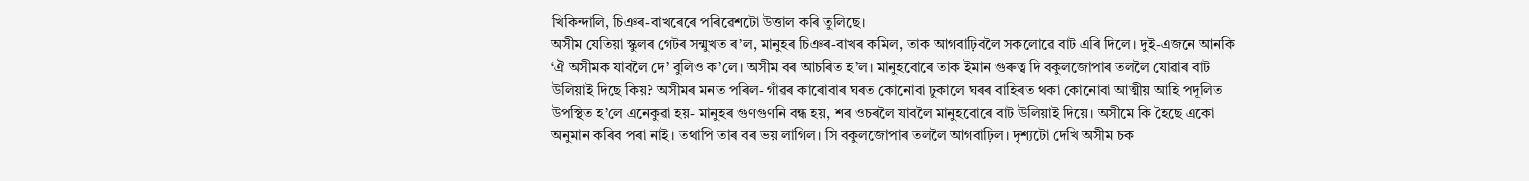খিকিন্দালি, চিঞৰ-বাখৰেৰে পৰিৱেশটো উত্তাল কৰি তুলিছে।
অসীম যেতিয়া স্কুলৰ গেটৰ সন্মুখত ৰ’ল, মানুহৰ চিঞৰ-বাখৰ কমিল, তাক আগবাঢ়িবলৈ সকলোৱে বাট এৰি দিলে। দুই-এজনে আনকি ‘ঐ অসীমক যাবলৈ দে’ বুলিও ক’লে। অসীম বৰ আচৰিত হ’ল। মানুহবোৰে তাক ইমান গুৰুত্ব দি বকুলজোপাৰ তললৈ যোৱাৰ বাট উলিয়াই দিছে কিয়? অসীমৰ মনত পৰিল- গাঁৱৰ কাৰোবাৰ ঘৰত কোনোবা ঢুকালে ঘৰৰ বাহিৰত থকা কোনোবা আত্মীয় আহি পদূলিত উপস্থিত হ’লে এনেকুৱা হয়- মানুহৰ গুণগুণনি বন্ধ হয়, শৰ ওচৰলৈ যাবলৈ মানুহবোৰে বাট উলিয়াই দিয়ে। অসীমে কি হৈছে একো অনুমান কৰিব পৰা নাই। তথাপি তাৰ বৰ ভয় লাগিল। সি বকুলজোপাৰ তললৈ আগবাঢ়িল। দৃশ্যটো দেখি অসীম চক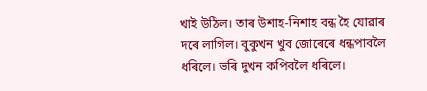খাই উঠিল। তাৰ উশাহ-নিশাহ বন্ধ হৈ যোৱাৰ দৰে লাগিল। বুকুখন খুব জোৰেৰে ধন্ধপাবলৈ ধৰিলে। ভৰি দুখন কপিবলৈ ধৰিলে।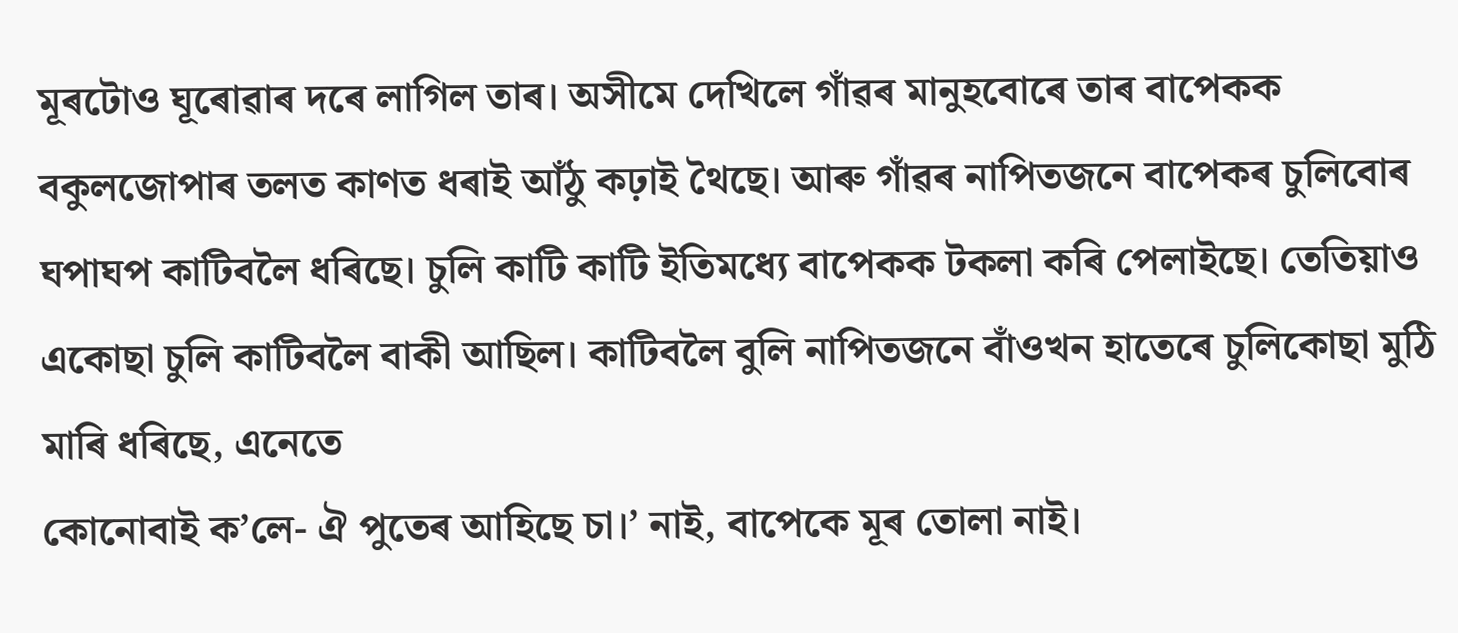মূৰটোও ঘূৰোৱাৰ দৰে লাগিল তাৰ। অসীমে দেখিলে গাঁৱৰ মানুহবোৰে তাৰ বাপেকক বকুলজোপাৰ তলত কাণত ধৰাই আঁঠু কঢ়াই থৈছে। আৰু গাঁৱৰ নাপিতজনে বাপেকৰ চুলিবোৰ ঘপাঘপ কাটিবলৈ ধৰিছে। চুলি কাটি কাটি ইতিমধ্যে বাপেকক টকলা কৰি পেলাইছে। তেতিয়াও একোছা চুলি কাটিবলৈ বাকী আছিল। কাটিবলৈ বুলি নাপিতজনে বাঁওখন হাতেৰে চুলিকোছা মুঠি মাৰি ধৰিছে, এনেতে
কোনোবাই ক’লে- ঐ পুতেৰ আহিছে চা।’ নাই, বাপেকে মূৰ তোলা নাই।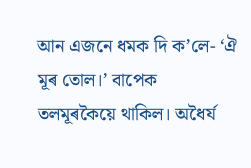আন এজনে ধমক দি ক’লে- ‘ঐ মূৰ তোল।’ বাপেক তলমূৰকৈয়ে থাকিল। অধৈর্য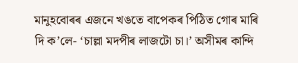মানুহবোৰৰ এজনে খঙতে বাপেকৰ পিঠিত গোৰ মাৰি দি ক’লে- ‘চাল্লা মদপীৰ লাজটো চা।’ অসীমৰ কান্দি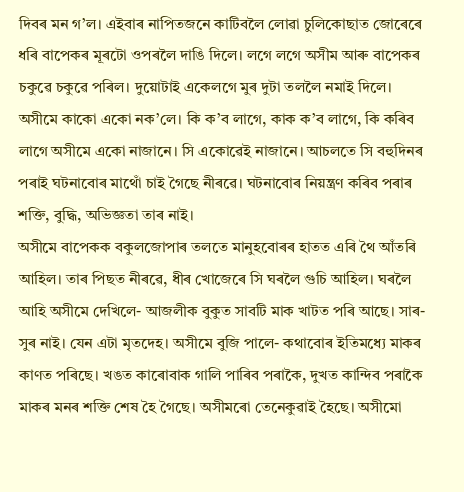দিবৰ মন গ’ল। এইবাৰ নাপিতজনে কাটিবলৈ লোৱা চুলিকোছাত জোৰেৰে ধৰি বাপেকৰ মূৰটো ওপৰলৈ দাঙি দিলে। লগে লগে অসীম আৰু বাপেকৰ চকুৱে চকুৱে পৰিল। দুয়োটাই একেলগে মুৰ দুটা তললৈ নমাই দিলে।
অসীমে কাকো একো নক’লে। কি ক’ব লাগে, কাক ক’ব লাগে, কি কৰিব লাগে অসীমে একো নাজানে। সি একোৱেই নাজানে। আচলতে সি বহুদিনৰ পৰাই ঘটনাবোৰ মাথোঁ চাই গৈছে নীৰৱে। ঘটনাবোৰ নিয়ন্ত্ৰণ কৰিব পৰাৰ শক্তি, বুদ্ধি, অভিজ্ঞতা তাৰ নাই।
অসীমে বাপেকক বকুলজোপাৰ তলতে মানুহবোৰৰ হাতত এৰি থৈ আঁতৰি আহিল। তাৰ পিছত নীৰৱে, ধীৰ খোজেৰে সি ঘৰলৈ গুচি আহিল। ঘৰলৈ আহি অসীমে দেখিলে- আজলীক বুকুত সাবটি মাক খাটত পৰি আছে। সাৰ-সুৰ নাই। যেন এটা মৃতদেহ। অসীমে বুজি পালে- কথাবোৰ ইতিমধ্যে মাকৰ কাণত পৰিছে। খঙত কাৰোবাক গালি পাৰিব পৰাকৈ, দুখত কান্দিব পৰাকৈ মাকৰ মনৰ শক্তি শেষ হৈ গৈছে। অসীমৰো তেনেকুৱাই হৈছে। অসীমো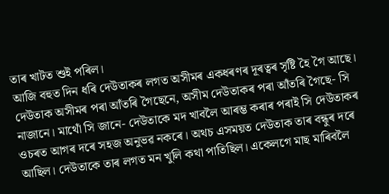তাৰ খাটত শুই পৰিল।
আজি বহুত দিন ধৰি দেউতাকৰ লগত অসীমৰ একধৰণৰ দূৰত্বৰ সৃষ্টি হৈ গৈ আছে। দেউতাক অসীমৰ পৰা আঁতৰি গৈছেনে, অসীম দেউতাকৰ পৰা আঁতৰি গৈছে- সি নাজানে। মাথোঁ সি জানে- দেউতাকে মদ খাবলৈ আৰম্ভ কৰাৰ পৰাই সি দেউতাকৰ ওচৰত আগৰ দৰে সহজ অনুভৱ নকৰে। অথচ এসময়ত দেউতাক তাৰ বন্ধুৰ দৰে আছিল। দেউতাকে তাৰ লগত মন খুলি কথা পাতিছিল। একেলগে মাছ মাৰিবলৈ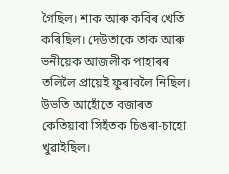গৈছিল। শাক আৰু কবিৰ খেতি কৰিছিল। দেউতাকে তাক আৰু ভনীয়েক আজলীক পাহাৰৰ তলিলৈ প্ৰায়েই ফুৰাবলৈ নিছিল। উভতি আহোঁতে বজাৰত কেতিয়াবা সিহঁতক চিঙৰা-চাহো খুৱাইছিল।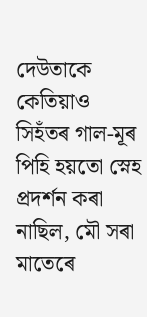দেউতাকে কেতিয়াও সিহঁতৰ গাল-মূৰ পিহি হয়তো স্নেহ প্রদর্শন কৰা নাছিল, মৌ সৰা মাতেৰে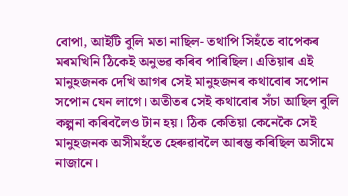বোপা, আইটি বুলি মতা নাছিল- তথাপি সিহঁতে বাপেকৰ মৰমখিনি ঠিকেই অনুভৱ কৰিব পাৰিছিল। এতিয়াৰ এই মানুহজনক দেখি আগৰ সেই মানুহজনৰ কথাবোৰ সপোন সপোন যেন লাগে। অতীতৰ সেই কথাবোৰ সঁচা আছিল বুলি কল্পনা কৰিবলৈও টান হয়। ঠিক কেতিয়া কেনেকৈ সেই মানুহজনক অসীমহঁতে হেৰুৱাবলৈ আৰম্ভ কৰিছিল অসীমে নাজানে।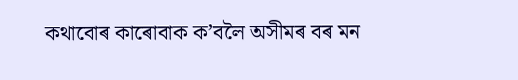কথাবোৰ কাৰোবাক ক’বলৈ অসীমৰ বৰ মন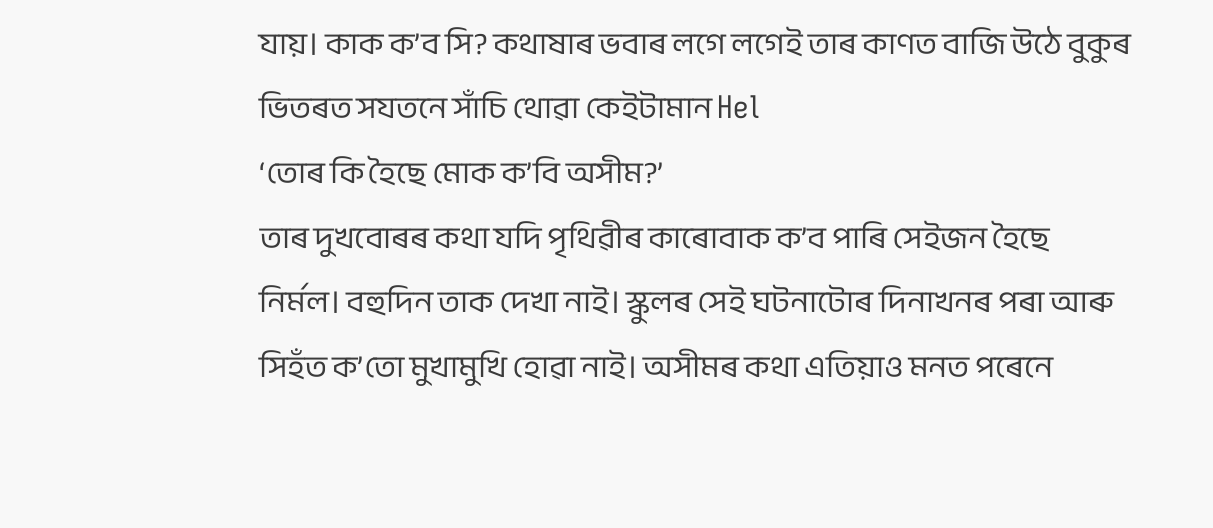যায়। কাক ক’ব সি? কথাষাৰ ভবাৰ লগে লগেই তাৰ কাণত বাজি উঠে বুকুৰ ভিতৰত সযতনে সাঁচি থোৱা কেইটামান Hel
‘তোৰ কি হৈছে মোক ক’বি অসীম?’
তাৰ দুখবোৰৰ কথা যদি পৃথিৱীৰ কাৰোবাক ক’ব পাৰি সেইজন হৈছে নির্মল। বহুদিন তাক দেখা নাই। স্কুলৰ সেই ঘটনাটোৰ দিনাখনৰ পৰা আৰু সিহঁত ক’তো মুখামুখি হোৱা নাই। অসীমৰ কথা এতিয়াও মনত পৰেনে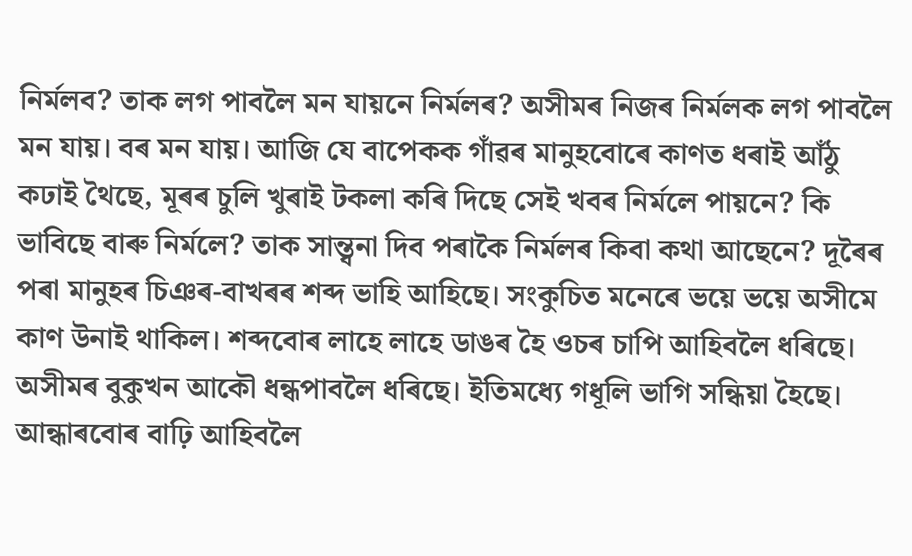নির্মলব? তাক লগ পাবলৈ মন যায়নে নির্মলৰ? অসীমৰ নিজৰ নিৰ্মলক লগ পাবলৈ মন যায়। বৰ মন যায়। আজি যে বাপেকক গাঁৱৰ মানুহবোৰে কাণত ধৰাই আঁঠু কঢাই থৈছে, মূৰৰ চুলি খুৰাই টকলা কৰি দিছে সেই খবৰ নির্মলে পায়নে? কি ভাবিছে বাৰু নির্মলে? তাক সান্ত্বনা দিব পৰাকৈ নিৰ্মলৰ কিবা কথা আছেনে? দূৰৈৰ পৰা মানুহৰ চিঞৰ-বাখৰৰ শব্দ ভাহি আহিছে। সংকুচিত মনেৰে ভয়ে ভয়ে অসীমে কাণ উনাই থাকিল। শব্দবোৰ লাহে লাহে ডাঙৰ হৈ ওচৰ চাপি আহিবলৈ ধৰিছে। অসীমৰ বুকুখন আকৌ ধন্ধপাবলৈ ধৰিছে। ইতিমধ্যে গধূলি ভাগি সন্ধিয়া হৈছে। আন্ধাৰবোৰ বাঢ়ি আহিবলৈ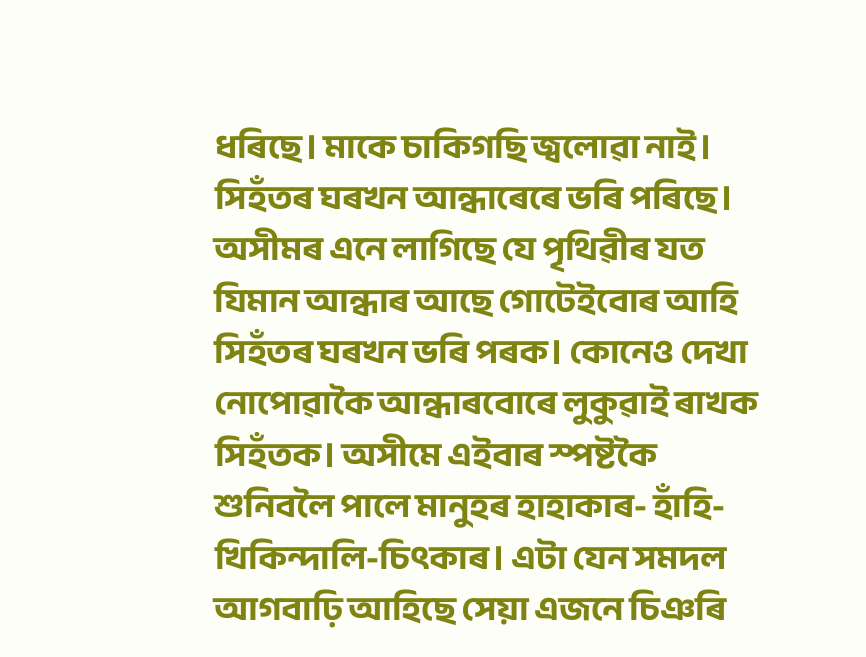ধৰিছে। মাকে চাকিগছি জ্বলোৱা নাই। সিহঁতৰ ঘৰখন আন্ধাৰেৰে ভৰি পৰিছে। অসীমৰ এনে লাগিছে যে পৃথিৱীৰ যত যিমান আন্ধাৰ আছে গোটেইবোৰ আহি সিহঁতৰ ঘৰখন ভৰি পৰক। কোনেও দেখা নোপোৱাকৈ আন্ধাৰবোৰে লুকুৱাই ৰাখক সিহঁতক। অসীমে এইবাৰ স্পষ্টকৈ শুনিবলৈ পালে মানুহৰ হাহাকাৰ- হাঁহি-খিকিন্দালি-চিৎকাৰ। এটা যেন সমদল আগবাঢ়ি আহিছে সেয়া এজনে চিঞৰি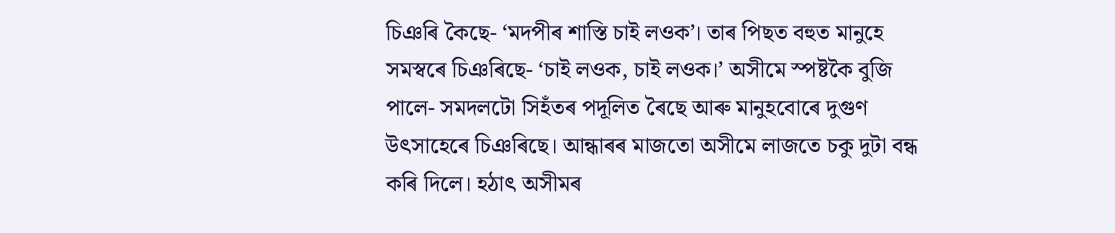চিঞৰি কৈছে- ‘মদপীৰ শাস্তি চাই লওক’। তাৰ পিছত বহুত মানুহে সমস্বৰে চিঞৰিছে- ‘চাই লওক, চাই লওক।’ অসীমে স্পষ্টকৈ বুজি পালে- সমদলটো সিহঁতৰ পদূলিত ৰৈছে আৰু মানুহবোৰে দুগুণ উৎসাহেৰে চিঞৰিছে। আন্ধাৰৰ মাজতো অসীমে লাজতে চকু দুটা বন্ধ কৰি দিলে। হঠাৎ অসীমৰ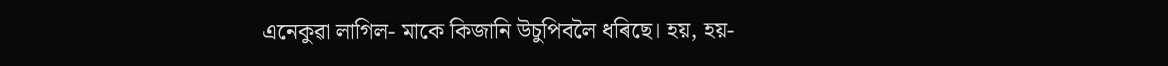এনেকুৱা লাগিল- মাকে কিজানি উচুপিবলৈ ধৰিছে। হয়, হয়-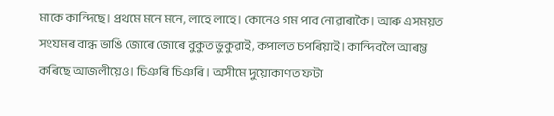মাকে কান্দিছে। প্রথমে মনে মনে, লাহে লাহে। কোনেও গম পাব নোৱাৰাকৈ। আৰু এসময়ত সংযমৰ বান্ধ ভাঙি জোৰে জোৰে বুকুত ভুকুৱাই, কপালত চপৰিয়াই। কান্দিবলৈ আৰম্ভ কৰিছে আজলীয়েও। চিঞৰি চিঞৰি। অসীমে দুয়োকাণত ফটা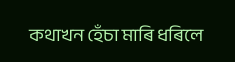কথাখন হেঁচা মাৰি ধৰিলে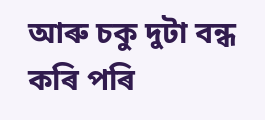আৰু চকু দুটা বন্ধ কৰি পৰি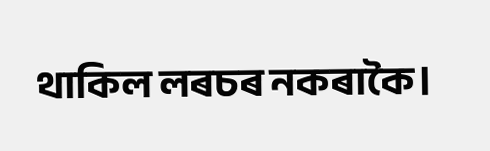থাকিল লৰচৰ নকৰাকৈ।